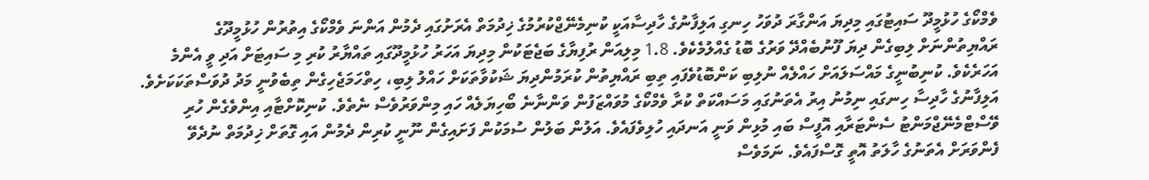ވެމްކޯގެ ހުޅުމީދޫ ސައިޓުގައި މިދިޔަ އަންގާރަ ދުވަހު ހިނގި އަލިފާނުގެ ހާދިސާއަކީ ކުނިމެނޭޖްކުރުމުގެ ޚިދުމަތް އެރަށުގައި ދެމުން އަންނަ ވެމްކޯގެ އިތުރުން ހުޅުމީދޫގެ ރައްޔިތުންނަށް ލިބިގެން ދިޔަ ފޫނުބެއްދޭ ވަރުގެ ބޮޑު ގެއްލުމެކެވެ. 1.8 މިލިއަން ރުފިޔާގެ ބަޖެޓަކުން މިދިޔަ އަހަރު ހުޅުމީދޫގައި ތައްޔާރު ކުރި މި ސައިޓަށް އަދި ވީ އެންމެ އަހަރެކެވެ. ކުނިބުނީގެ މައްސަލައަށް ހައްލެއް ނުލިބި ކަންބޮޑުވެފައި ތިބި ރައްޔިތުން ކުރަމުންދިޔަ ޝަކުވާތަކަށް ހައްލު ލިބި، ހިތްހަމަޖެހިގެން ތިބެވުނީ މަދު ދުވަސްތަކަކަށެވެ. އަލިފާނުގެ ހާދިސާ ހިނގައި ނިމުނު އިރު އެތަނުގައި މަސައްކަތް ކުރާ ވެމްކޯގެ މުވައްޒަފުން ވަންނާނެ ބޯހިޔަލެއް ހައި މިންވަރުވެސް ނެތެވެ. ކުނިކޮށްޓާއި އިންވެގެން ހުރި ވޭސްޓްމެނޭޖްމަންޓު ސެންޓަރާއި އޮފީސް ބައި މުޅިން ވަނީ އަނދައި ހުލިވެފައެވެ. އަލުން ބަލުން ސުމަކުން ފަށައިގެން ނޫނީ ކުރިން ދެމުން އައި ގޮތަށް ޚިދުމަތް ނުދެވޭ ފެންވަރަށް އެތަނުގެ ހާލަތު އޮތީ ގޮސްފައެވެ. ނަމަވެސް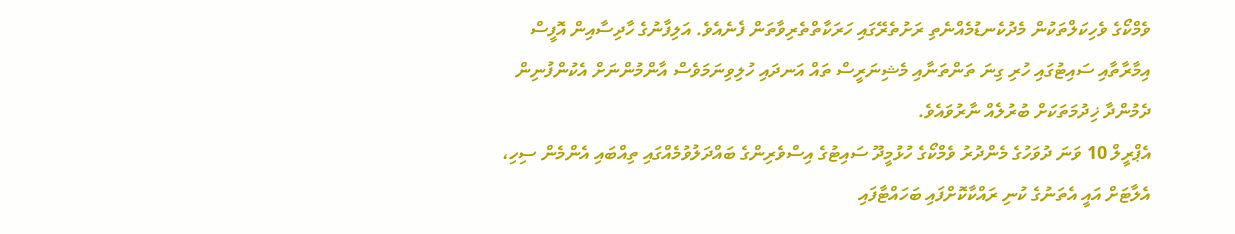ވެމްކޯގެ ވެހިކަލްތަކުން މެދުކެނޑުމެއްނެތި ރަށުތެރޭގައި ހަރަކާތްތެރިވާތަން ފެނެއެވެ. އަލިފާނުގެ ހާދިސާއިން އޮފީސް އިމާރާތާއި ސައިޓުގައި ހުރި ގިނަ ތަންތަނާއި މެޝިނަރީސް ތައް އަނދައި ހުލިވިނަމަވެސް އާންމުންނަށް އެކުންފުނިން ދެމުންދާ ޚިދުމަތަކަށް ބުރުލެއް ނާރުވައެވެ.
އެޕްރީލް 10 ވަނަ ދުވަހުގެ މެންދުރު ވެމްކޯގެ ހުޅުމީދޫ ސައިޓުގެ އިސްވެރިންގެ ބައްދަލުވުމެއްގައި ތިއްބައި އެންމެން ސިހި، އެލާޓަށް އައީ އެތަނުގެ ކުނި ރައްކާކޮށްފައި ބަހައްޓާފައި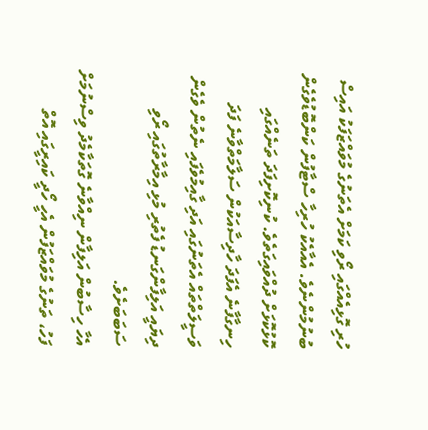ހުރި ގޮޅިއެއްގައި ރޯވި ކަމަށް އެތަނުގެ މުވައްޒަފަކު އައިސް ބުނުމުންނެވެ. އެއާއެކު ހުރިހާ ސްޓާފުން ކަންބޮޑުވެގެން ކޮޅުކޮޅަށް ދުއްވައިގަތެވެ. ކުނިކޮށިފަދަ ތަނެއްގައި ހިނގާފާނެ އެފަދަ ހާދިސާއަކުން ސަލާމަތްވާނެ ފަދަ ވަސީލަތްތައް އެތަނުގައި އަދި ގާއިމުވެފައި ނެތުން ވެގެން ދިޔައީ އަލިފާންގަނޑު ފެތުރި މުޅި އިމާރާތުގައި ރޯވި ސަބަބަށެވެ.
އެހާ ހިސާބުން އަލިފާން ނިއްވާނެ ގޮތަކާމެދު ވިސްނުމަށް ފަހު، ތަނުގެ މުވައްޒަފުން އެހީ ހޯދީ ކައިރީގައި އޮތް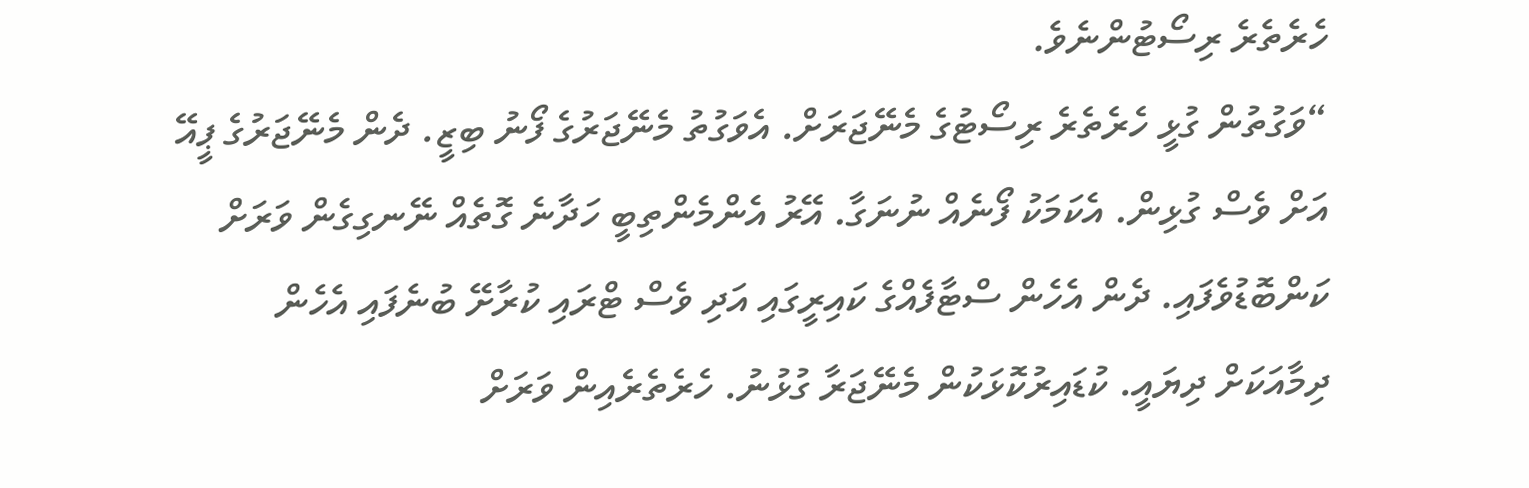ހެރެތެރެ ރިސޯޓުންނެވެ.
“ވަގުތުން ގުޅީ ހެރެތެރެ ރިސޯޓުގެ މެނޭޖަރަށް. އެވަގުތު މެނޭޖަރުގެ ފޯނު ބިޒީ. ދެން މެނޭޖަރުގެ ޕީއޭ އަށް ވެސް ގުޅިން. އެކަމަކު ފޯނެއް ނުނަގާ. އޭރު އެންމެންތިބީ ހަދާނެ ގޮތެއް ނޭނގިގެން ވަރަށް ކަންބޮޑުވެފައި. ދެން އެހެން ސްޓާފެއްގެ ކައިރީގައި އަދި ވެސް ޓްރައި ކުރާށޭ ބުނެފައި އެހެން ދިމާއަކަށް ދިޔައީ. ކުޑައިރުކޮޅަކުން މެނޭޖަރާ ގުޅުނު. ހެރެތެރެއިން ވަރަށް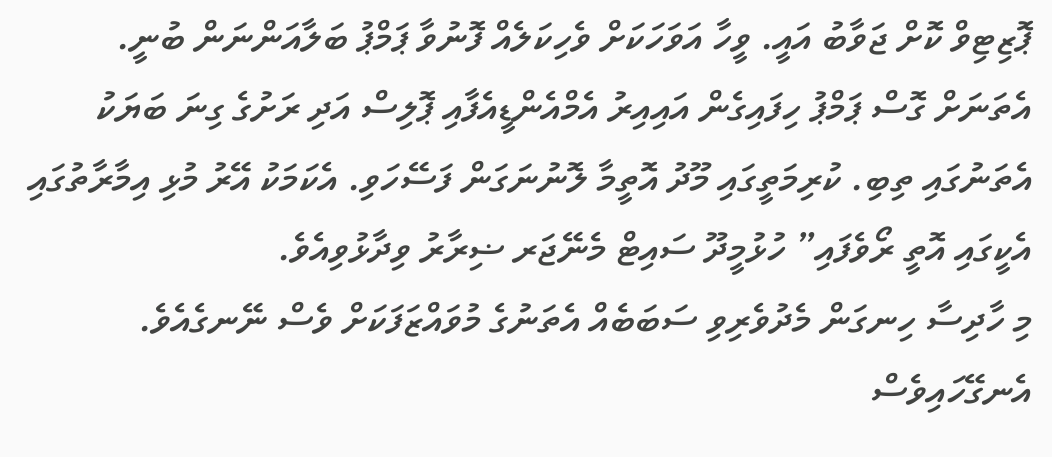ޕޮޒިޓިވް ކޮށް ޖަވާބު އައީ. ވީހާ އަވަހަކަށް ވެހިކަލެއް ފޮނުވާ ޕަމްޕު ބަލާއަންނަން ބުނީ. އެތަނަށް ގޮސް ޕަމްޕު ހިފައިގެން އައިއިރު އެމްއެންޑީއެފާއި ޕޮލިސް އަދި ރަށުގެ ގިނަ ބަޔަކު އެތަނުގައި ތިބި. ކުރިމަތީގައި މޫދު އޮތީމާ ލޮނުނަގަން ފަސޭހަވި. އެކަމަކު އޭރު މުޅި އިމާރާތުގައި އެކީގައި އޮތީ ރޯވެފައި” ހުޅުމީދޫ ސައިޓް މެނޭޖަރ ޟިރާރު ވިދާޅުވިއެވެ.
މި ހާދިސާ ހިނގަން މެދުވެރިވި ސަބަބެއް އެތަނުގެ މުވައްޒަފަކަށް ވެސް ނޭނގެއެވެ. އެނގޭހައިވެސް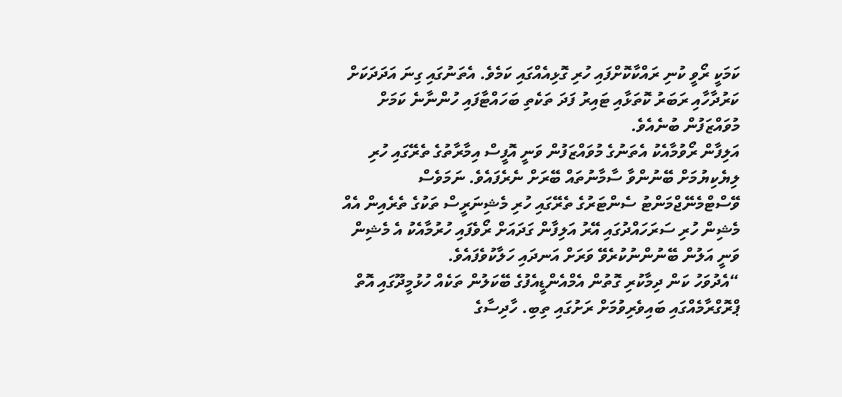ކަމަކީ ރޯވީ ކުނި ރައްކާކޮށްފައި ހުރި ގޮޅިއެއްގައި ކަމެވެ. އެތަނުގައި ގިނަ އަދަދަކަށް ކަރުދާހާއި ރަބަރު ކޮތަޅާއި ޓައިރު ފަދަ ތަކެތި ބަހައްޓާފައި ހުންނާނެ ކަމަށް މުވައްޒަފުން ބުނެއެވެ.
އަލިފާން ރޯވުމާއެކު އެތަނުގެ މުވައްޒަފުން ވަނީ އޮފީސް އިމާރާތުގެ ތެރޭގައި ހުރި ލިޔެކިޔުމަށް ބޭނުންވާ ސާމާނުތައް ބޭރަށް ނެރެފައެވެ. ނަމަވެސް ވޭސްޓްމެނޭޖްމަންޓު ސެންޓަރުގެ ތެރޭގައި ހުރި މެޝިނަރީސް ތަކުގެ ތެރެއިން އެއް މެޝިން ހުރި ސަރަހައްދުގައި އޭރު އަލިފާން ގަދައަށް ރޯވެފައި ހުރުމާއެކު އެ މެޝިން ވަނީ އަލުން ބޭނުންނުކުރެވޭ ވަރަށް އަނދައި ހަލާކުވެފައެވެ.
“އެދުވަހު ކަން ދިމާކުރި ގޮތުން އެމްއެންޑީއެފުގެ ބޭކަލުން ތަކެއް ހުޅުމީދޫގައި އޮތް ޕްރޮގްރާމެއްގައި ބައިވެރިވުމަށް ރަށުގައި ތިބި. ހާދިސާގެ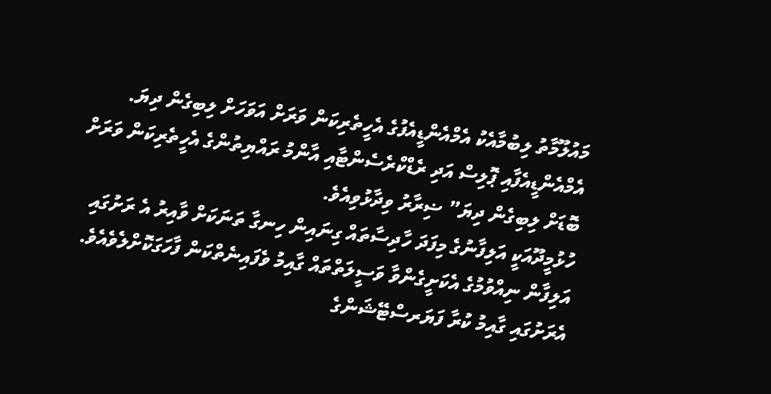މައުލޫމާތު ލިބުމާއެކު އެމްއެންޑީއެފުގެ އެހީތެރިކަން ވަރަށް އަވަހަށް ލިބިގެން ދިޔަ. އެމްއެންޑީއެފާއި ޕޮލިސް އަދި ރެޑްކްރެސެންޓާއި އާންމު ރައްޔިތުންގެ އެހީތެރިކަން ވަރަށް ބޮޑަށް ލިބިގެން ދިޔަ” ޟިރާރު ވިދާޅުވިއެވެ.
ހުޅުމީދޫއަކީ އަލިފާނުގެ މިފަދަ ހާދިސާތައް ގިނައިން ހިނގާ ތަނަކަށް ވާއިރު އެ ރަށުގައި އަލިފާން ނިއްވުމުގެ އެކަށީގެންވާ ވަސީލަތްތައް ގާއިމު ވެފައިނެތްކަން ފާހަގަކޮށްލެވެއެވެ. އެރަށުގައި ގާއިމު ކުރާ ފަޔަރސްޓޭޝަންގެ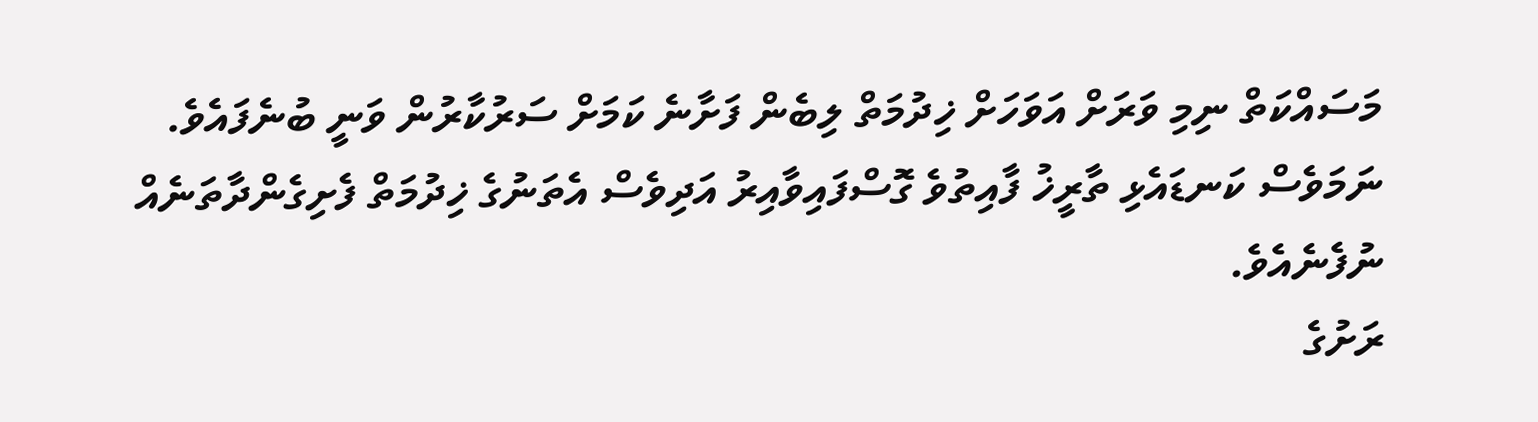މަސައްކަތް ނިމި ވަރަށް އަވަހަށް ޚިދުމަތް ލިބެން ފަށާނެ ކަމަށް ސަރުކާރުން ވަނީ ބުނެފައެވެ. ނަމަވެސް ކަނޑައެޅި ތާރީޚު ފާއިތުވެ ގޮސްފައިވާއިރު އަދިވެސް އެތަނުގެ ޚިދުމަތް ފެށިގެންދާތަނެއް ނުފެނެއެވެ.
ރަށުގެ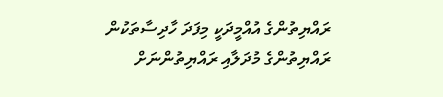ރައްޔިތުންގެ އުއްމީދަކީ މިފަދަ ހާދިސާތަކުން ރައްޔިތުންގެ މުދަލާއި ރައްޔިތުންނަށް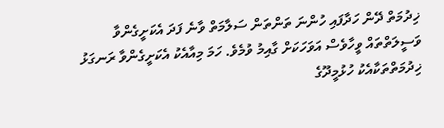ޚިދުމަތް ދޭން ހަދާފައި ހުންނަ ތަންތަން ސަލާމަތް ވާނެ ފަދަ އެކަށީގެންވާ ވަސީލަތްތައް ވީހާވެސް އަވަހަކަށް ގާއިމު ވުމެވެ. ހަމަ މިއާއެކު އެކަށީގެންވާ ރަނގަޅު ޚިދުމަތްތަކާއެކު ހުޅުމީދޫގެ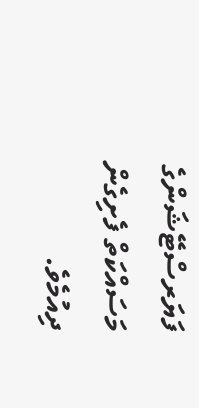ފަޔަރސްޓޭޝަންގެ މަސައްކަތް ފެށިގެން ދިއުމެވެ.